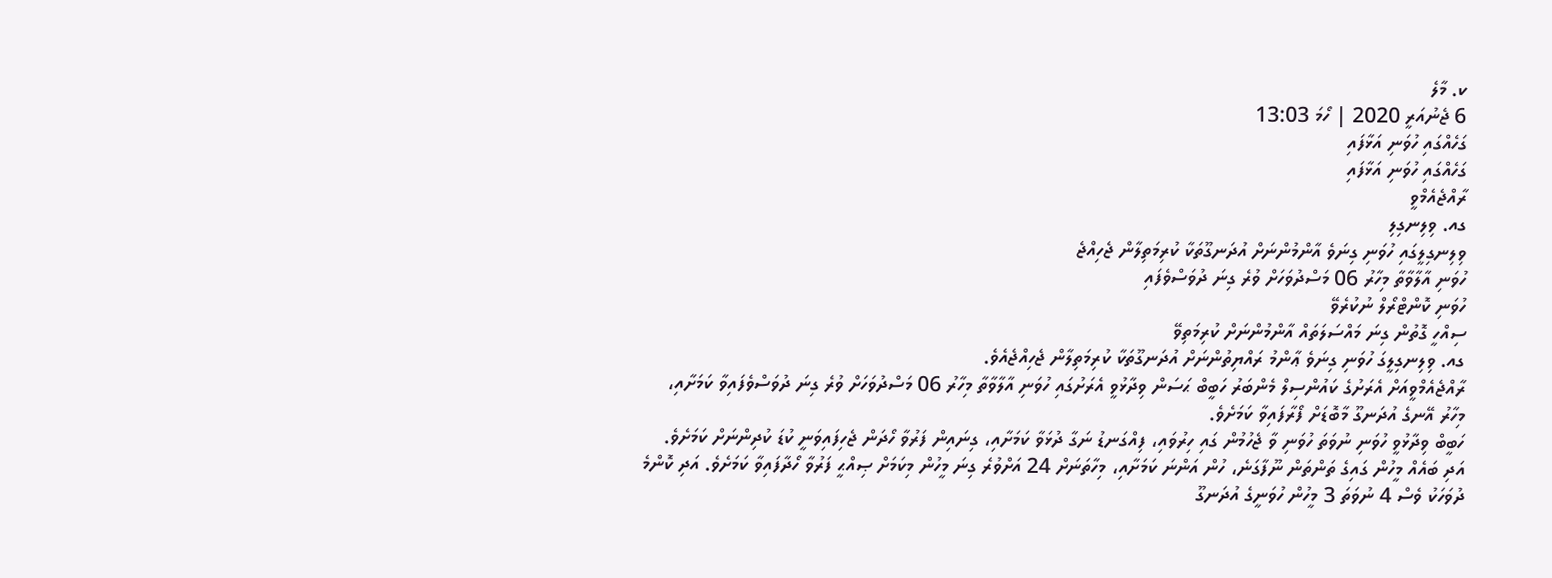ކ. މާލެ
6 ޖެނުއަރީ 2020 | ހޯމަ 13:03
ގަހެއްގައި ހުވަނި އަޅާފައި
ގަހެއްގައި ހުވަނި އަޅާފައި
ރާއްޖެއެމްވީ
ގއ. ވިލިނގިލި
ވިލިނގިލީގައި ހުވަނި ގިނަވެ އާންމުންނަށް އުދަނގޫތަކާ ކުރިމަތިލާން ޖެހިއްޖެ
ހުވަނި އާލާވާތާ މިހާރު 06 މަސްދުވަހަށް ވުރެ ގިނަ ދުވަސްވެފައި
ހުވަނި ކޮންޓްރޯލް ނުކުރެވޭ
ސިއްހީ ގޮތުން ގިނަ މައްސަލަތައް އާންމުންނަށް ކުރިމަތިވޭ
ގއ. ވިލިނގިލީގަ ހުވަނި ގިނަވެ ޢާންމު ރައްޔިތުންނަށް އުދަނގޫތަކާ ކުރިމަތިލާން ޖެހިއްޖެއެވެ.
ރާއްޖެއެމްވީއަށް އެރަށުގެ ކައުންސިލް މެންބަރު ހަބީބް ޙަސަން ވިދާޅުވީ އެރަށުގައި ހުވަނި އާލާވާތާ މިހާރު 06 މަސްދުވަހަށް ވުރެ ގިނަ ދުވަސްވެފައިވާ ކަމަށާއި، މިހާރު އޭނގެ އުދަނގޫ މާބޮޑަށް ފޯރާފައިވާ ކަމަށެވެ.
ހަބީބް ވިދާޅުވީ ހުވަނި ނުވަތަ ހުވަނި ވާ ޖެހުމުން ގައި ހިރުވައި، ފިއްގަނޑު ނަގާ ދުޅަވާ ކަމަށާއި، ގިނައިން ފަރުވާ ހޯދަން ޖެހިފައިވަނީ ކުޑަ ކުދިންނަށް ކަމަށެވެ. އަދި ބައެއް މީހުން ގައިގެ ތަންތަން ނޫފާގަނެ، ހުން އަންނަ ކަމަށާއި، މިހާތަނަށް 24 އަށްވުރެ ގިނަ މީހުން މިކަމަށް ޞިއްޙީ ފަރުވާ ހޯދާފައިވާ ކަމަށެވެ. އަދި ކޮންމެ ދުވަހަކު ވެސް 4 ނުވަތަ 3 މީހުން ހުވަނީގެ އުދަނގޫ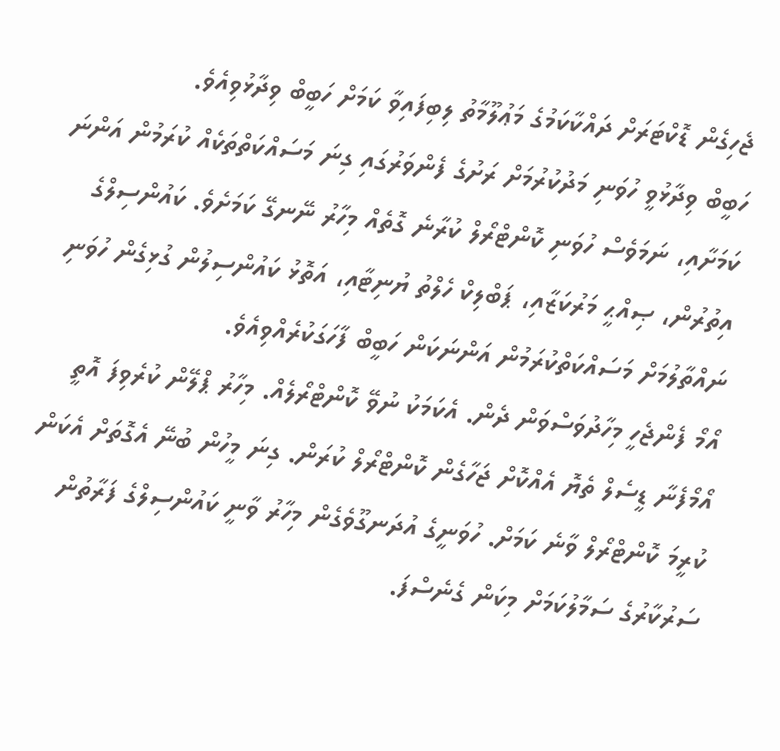ޖެހިގެން ޑޮކްޓަރަށް ދައްކާކަމުގެ މަޢުލޫމާތު ލިބިފައިވާ ކަމަށް ހަބީބް ވިދާޅުވިއެވެ.
ހަބީބް ވިދާޅުވީ ހުވަނި މަދުކުރުމަށް ރަށުގެ ފެންވަރުގައި ގިނަ މަސައްކަތްތަކެއް ކުރަމުން އަންނަ ކަމަށާއި، ނަމަވެސް ހުވަނި ކޮންޓްރޯލް ކުރާނެ ގޮތެއް މިހާރު ނޭނގޭ ކަމަށެވެ. ކައުންސިލްގެ އިތުރުން، ޞިއްޙީ މަރުކަޒާއި، ޕަބްލިކް ހެލްތު ޔުނިޓާއި، އަތޮޅު ކައުންސިލުން ގުޅިގެން ހުވަނި ނައްތާލުމަށް މަސައްކަތްކުރަމުން އަންނަކަން ހަބީބް ފާހަގަކުރެއްވިއެވެ.
އޯމޯ ފެންޖެހީ މިހާދުވަސްވަން ދެން. އެކަމަކު ނުވޭ ކޮންޓްރޯލެއް. މިހާރު ޕްލޭން ކުރެވިފަ އޮތީ އޯމޯފެނާ ޑީސެލް ތެޔޮ އެއްކޮށް ޖަހާގެން ކޮންޓްރޯލް ކުރަން. ގިނަ މީހުން ބުނޭ އެގޮތަށް އެކަން ކުރީމަ ކޮންޓްރޯލް ވާނެ ކަމަށް. ހުވަނީގެ އުދަނގޫވެގެން މިހާރު ވާނީ ކައުންސިލްގެ ފަރާތުން ސަރުކާރުގެ ސަމާލުކަމަށް މިކަން ގެނެސްފަ.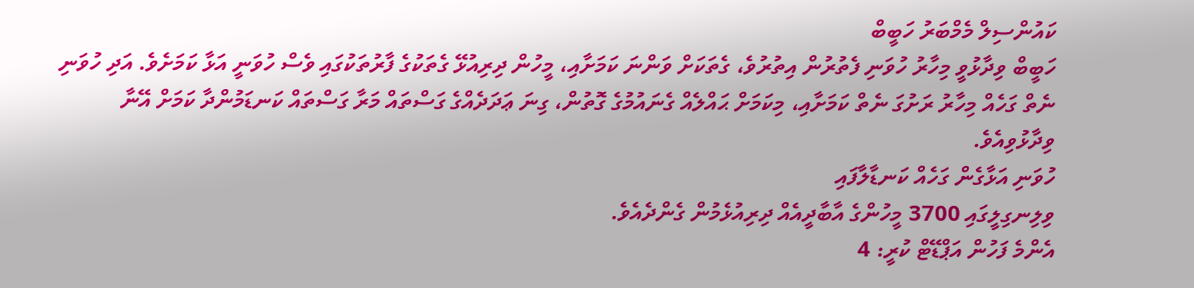ކައުންސިލް މެމްބަރު ހަބީބް
ހަބީބް ވިދާޅުވީ މިހާރު ހުވަނި ފެތުރުން އިތުރުވެ، ގެތަކަށް ވަންނަ ކަމަށާއި، މީހުން ދިރިއުޅޭ ގެތަކުގެ ފާރުތަކުގައި ވެސް ހުވަނީ އަޅާ ކަމަށެވެ. އަދި ހުވަނި ނެތް ގަހެއް މިހާރު ރަށުގަ ނެތް ކަމަށާއި، މިކަމަށް ޙައްލެއް ގެނައުމުގެ ގޮތުން، ގިނަ ޢަދަދެއްގެ ގަސްތައް މަރާ ގަސްތައް ކަނޑަމުންދާ ކަމަށް އޭނާ ވިދާޅުވިއެވެ.
ހުވަނި އަޅާގެން ގަހެއް ކަނޑާލާފައި
ވިލިނގިލީގައި 3700 މީހުންގެ އާބާދީއެއް ދިރިއުޅެމުން ގެންދެއެވެ.
އެންމެ ފަހުން އަޕްޑޭޓް ކުރީ: 4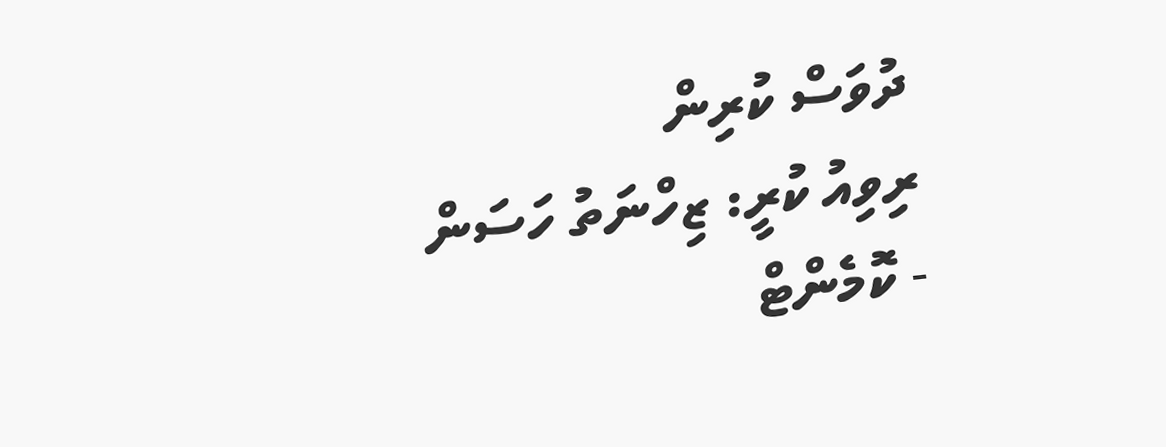ދުވަސް ކުރިން
ރިވިއު ކުރީ: ޒިހްނަތު ހަސަން
- ކޮމެންޓް